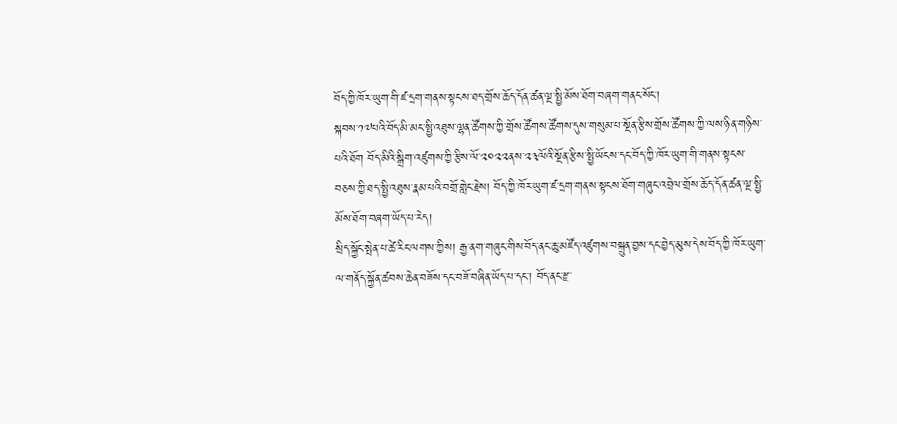བོད་ཀྱི་ཁོར་ཡུག་གི་ཛ་དྲག་གནས་སྟངས་ཐད་གྲོས་ཆོད་དོན་ཚན་ལྔ་སྤྱི་མོས་ཐོག་བཞག་གནང་སོང་།
སྐབས་༡༧པའི་བོད་མི་མང་སྤྱི་འཐུས་ལྷན་ཚོགས་ཀྱི་གྲོས་ཚོགས་ཚོགས་དུས་གསུམ་པ་སྔོན་རྩིས་གྲོས་ཚོགས་ཀྱི་ལས་ཉིན་གཉིས་པའི་ཐོག བོད་མིའི་སྒྲིག་འཛུགས་ཀྱི་རྩིས་ལོ་༢༠༢༢ནས་༢༣ལོའི་སྔོན་རྩིས་སྤྱི་ཡོངས་དང་བོད་ཀྱི་ཁོར་ཡུག་གི་གནས་སྟངས་བཅས་ཀྱི་ཐད་སྤྱི་འཐུས་རྣམ་པའི་བགྲོ་གླེང་རྗེས། བོད་ཀྱི་ཁོར་ཡུག་ཛ་དྲག་གནས་སྟངས་ཐོག་གཞུང་འབྲེལ་གྲོས་ཆོད་དོན་ཚན་ལྔ་སྤྱི་མོས་ཐོག་བཞག་ཡོད་པ་རེད།
སྲིད་སྐྱོང་སྤེན་པ་ཚེ་རིང་ལགས་ཀྱིས། རྒྱ་ནག་གཞུང་གིས་བོད་ནང་ཆུ་མཛོད་འཛུགས་བསྐྲུན་བྱས་དང་བྱེད་མུས་དེས་བོད་ཀྱི་ཁོར་ཡུག་ལ་གནོད་སྐྱོན་ཚབས་ཆེན་བཟོས་དང་བཟོ་བཞིན་ཡོད་པ་དང་། བོད་ནང་རྫ་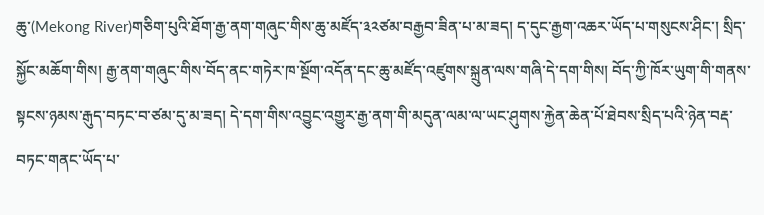ཆུ་(Mekong River)གཅིག་པུའི་ཐོག་རྒྱ་ནག་གཞུང་གིས་ཆུ་མཛོད་༣༢ཙམ་བརྒྱབ་ཟིན་པ་མ་ཟད། ད་དུང་རྒྱག་འཆར་ཡོད་པ་གསུངས་ཤིང་། སྲིད་སྐྱོང་མཆོག་གིས། རྒྱ་ནག་གཞུང་གིས་བོད་ནང་གཏེར་ཁ་སྔོག་འདོན་དང་ཆུ་མཛོད་འཛུགས་སྐྲུན་ལས་གཞི་དེ་དག་གིས། བོད་ཀྱི་ཁོར་ཡུག་གི་གནས་སྟངས་ཉམས་རྒུད་བཏང་བ་ཙམ་དུ་མ་ཟད། དེ་དག་གིས་འབྱུང་འགྱུར་རྒྱ་ནག་གི་མདུན་ལམ་ལ་ཡང་ཤུགས་རྐྱེན་ཆེན་པོ་ཐེབས་སྲིད་པའི་ཉེན་བརྡ་བཏང་གནང་ཡོད་པ་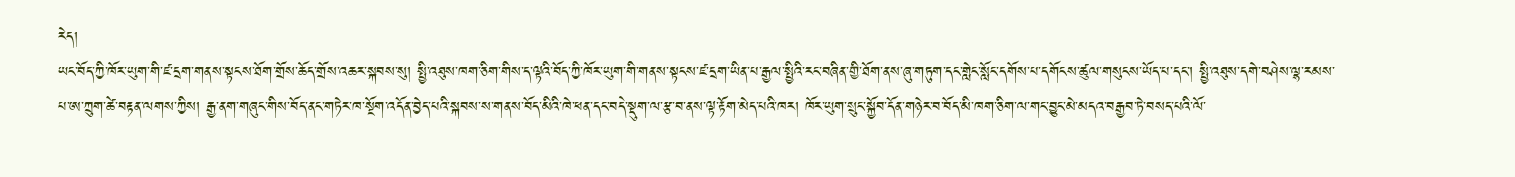རེད།
ཡང་བོད་ཀྱི་ཁོར་ཡུག་གི་ཛ་དྲག་གནས་སྟངས་ཐོག་གྲོས་ཆོད་གྲོས་འཆར་སྐབས་སུ། སྤྱི་འཐུས་ཁག་ཅིག་གིས་ད་ལྟའི་བོད་ཀྱི་ཁོར་ཡུག་གི་གནས་སྟངས་ཛ་དྲག་ཡིན་པ་རྒྱལ་སྤྱིའི་རང་བཞིན་གྱི་ཐོག་ནས་ཞུ་གཏུག་དང་གླེང་སློང་དགོས་པ་དགོངས་ཚུལ་གསུངས་ཡོད་པ་དང་། སྤྱི་འཐུས་དགེ་བཤེས་ལྷ་རམས་པ་ཨ་ཀྲུག་ཚེ་བརྟན་ལགས་ཀྱིས། རྒྱ་ནག་གཞུང་གིས་བོད་ནང་གཏེར་ཁ་སྔོག་འདོན་བྱེད་པའི་སྐབས་ས་གནས་བོད་མིའི་ཁེ་ཕན་དང་བདེ་སྡུག་ལ་རྩ་བ་ནས་ལྟ་རྟོག་མེད་པའི་ཁར། ཁོར་ཡུག་སྲུང་སྐྱོབ་དོན་གཉེར་བ་བོད་མི་ཁག་ཅིག་ལ་གང་བྱུང་མེ་མདའ་བརྒྱབ་ཏེ་བསད་པའི་ལོ་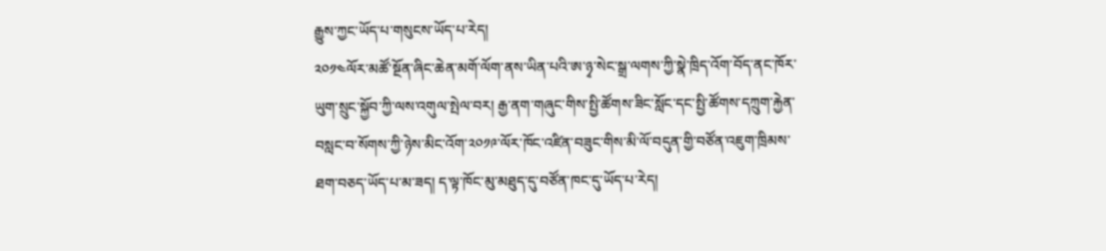རྒྱུས་ཀྱང་ཡོད་པ་གསུངས་ཡོད་པ་རེད།
༢༠༡༤ལོར་མཚོ་སྔོན་ཞིང་ཆེན་མགོ་ལོག་ནས་ཡིན་པའི་ཨ་ཉྭ་སེང་སྒྲ་ལགས་ཀྱི་སྣེ་ཁྲིད་འོག་བོད་ནང་ཁོར་ཡུག་སྲུང་སྐྱོབ་ཀྱི་ལས་འགུལ་སྤེལ་བར། རྒྱ་ནག་གཞུང་གིས་སྤྱི་ཚོགས་ཟིང་སློང་དང་སྤྱི་ཚོགས་དཀྲུག་རྐྱེན་བསླང་བ་སོགས་ཀྱི་ཉེས་མིང་འོག་༢༠༡༩་ལོར་ཁོང་འཛིན་བཟུང་གིས་མི་ལོ་བདུན་གྱི་བཙོན་འཇུག་ཁྲིམས་ཐག་བཅད་ཡོད་པ་མ་ཟད། ད་ལྟ་ཁོང་མུ་མཐུད་དུ་བཙོན་ཁང་དུ་ཡོད་པ་རེད།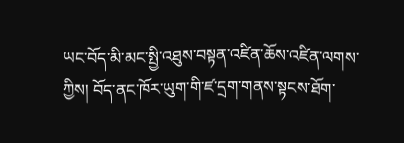ཡང་བོད་མི་མང་སྤྱི་འཐུས་བསྟན་འཛིན་ཆོས་འཛིན་ལགས་ཀྱིས། བོད་ནང་ཁོར་ཡུག་གི་ཛ་དྲག་གནས་སྟངས་ཐོག་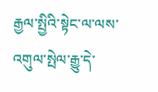རྒྱལ་སྤྱིའི་སྟེང་ལ་ལས་འགུལ་སྤེལ་རྒྱུ་དེ་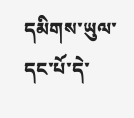དམིགས་ཡུལ་དང་པོ་དེ་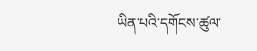ཡིན་པའི་དགོངས་ཚུལ་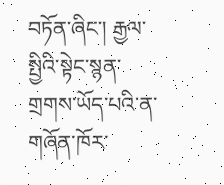བཏོན་ཞིང་། རྒྱལ་སྤྱིའི་སྟེང་སྙན་གྲགས་ཡོད་པའི་ན་གཞོན་ཁོར་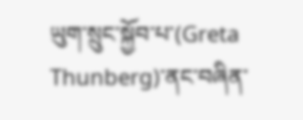ཡུག་སྲུང་སྐྱོབ་པ་(Greta Thunberg)་ནང་བཞིན་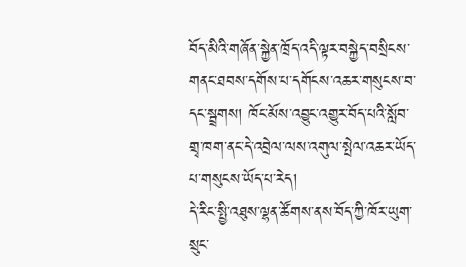བོད་མིའི་གཞོན་སྐྱེན་ཁྲོད་འདི་ལྟར་བསྐྱེད་བསྲིངས་གནང་ཐབས་དགོས་པ་དགོངས་འཆར་གསུངས་བ་དང་སྦྲགས། ཁོང་མོས་འབྱུང་འགྱུར་བོད་པའི་སློབ་གྲྭ་ཁག་ནང་དེ་འབྲེལ་ལས་འགུལ་སྤེལ་འཆར་ཡོད་པ་གསུངས་ཡོད་པ་རེད།
དེ་རིང་སྤྱི་འཐུས་ལྷན་ཚོགས་ནས་བོད་ཀྱི་ཁོར་ཡུག་སྲུང་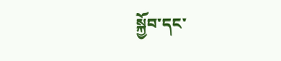སྐྱོབ་དང་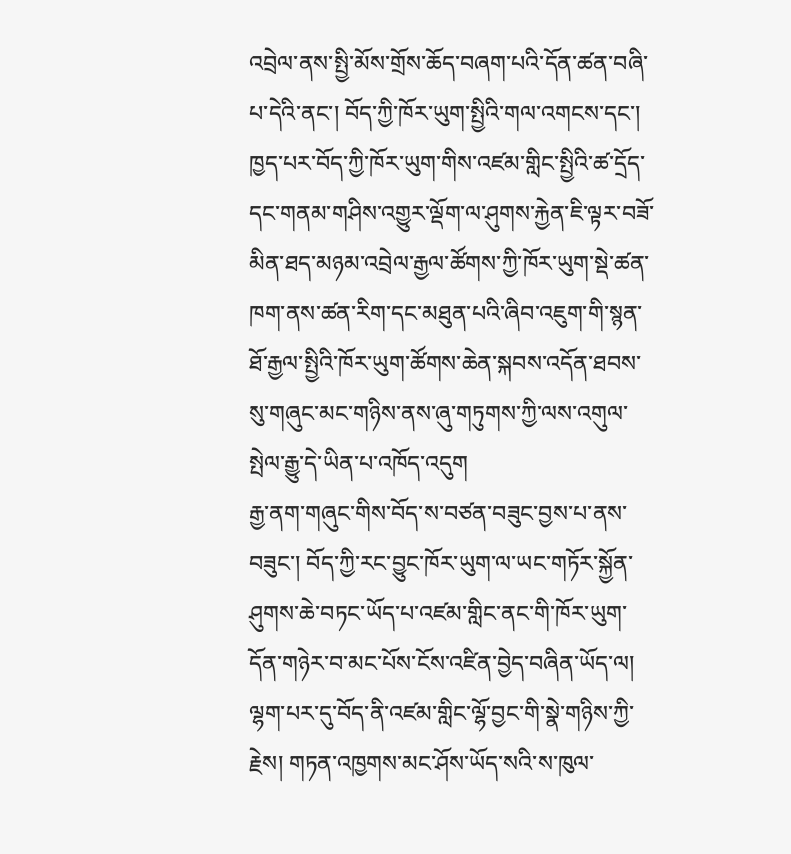འབྲེལ་ནས་སྤྱི་མོས་གྲོས་ཆོད་བཞག་པའི་དོན་ཚན་བཞི་པ་དེའི་ནང་། བོད་ཀྱི་ཁོར་ཡུག་སྤྱིའི་གལ་འགངས་དང་། ཁྱད་པར་བོད་ཀྱི་ཁོར་ཡུག་གིས་འཛམ་གླིང་སྤྱིའི་ཚ་དྲོད་དང་གནམ་གཤིས་འགྱུར་ལྡོག་ལ་ཤུགས་རྐྱེན་ཇི་ལྟར་བཟོ་མིན་ཐད་མཉམ་འབྲེལ་རྒྱལ་ཚོགས་ཀྱི་ཁོར་ཡུག་སྡེ་ཚན་ཁག་ནས་ཚན་རིག་དང་མཐུན་པའི་ཞིབ་འཇུག་གི་སྙན་ཐོ་རྒྱལ་སྤྱིའི་ཁོར་ཡུག་ཚོགས་ཆེན་སྐབས་འདོན་ཐབས་སུ་གཞུང་མང་གཉིས་ནས་ཞུ་གཏུགས་ཀྱི་ལས་འགུལ་སྤེལ་རྒྱུ་དེ་ཡིན་པ་འཁོད་འདུག
རྒྱ་ནག་གཞུང་གིས་བོད་ས་བཙན་བཟུང་བྱས་པ་ནས་བཟུང་། བོད་ཀྱི་རང་བྱུང་ཁོར་ཡུག་ལ་ཡང་གཏོར་སྐྱོན་ཤུགས་ཆེ་བཏང་ཡོད་པ་འཛམ་གླིང་ནང་གི་ཁོར་ཡུག་དོན་གཉེར་བ་མང་པོས་ངོས་འཛིན་བྱེད་བཞིན་ཡོད་ལ། ལྷག་པར་དུ་བོད་ནི་འཛམ་གླིང་ལྷོ་བྱང་གི་སྣེ་གཉིས་ཀྱི་རྗེས། གཏན་འཁྱགས་མང་ཤོས་ཡོད་སའི་ས་ཁུལ་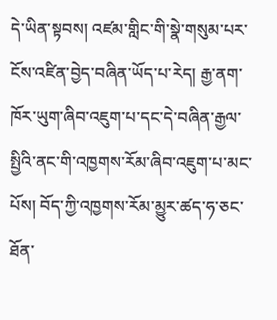དེ་ཡིན་སྟབས། འཛམ་གླིང་གི་སྣེ་གསུམ་པར་ངོས་འཛིན་བྱེད་བཞིན་ཡོད་པ་རེད། རྒྱ་ནག་ཁོར་ཡུག་ཞིབ་འཇུག་པ་དང་དེ་བཞིན་རྒྱལ་སྤྱིའི་ནང་གི་འཁྱགས་རོམ་ཞིབ་འཇུག་པ་མང་པོས། བོད་ཀྱི་འཁྱགས་རོམ་མྱུར་ཚད་ཧ་ཅང་ཐོན་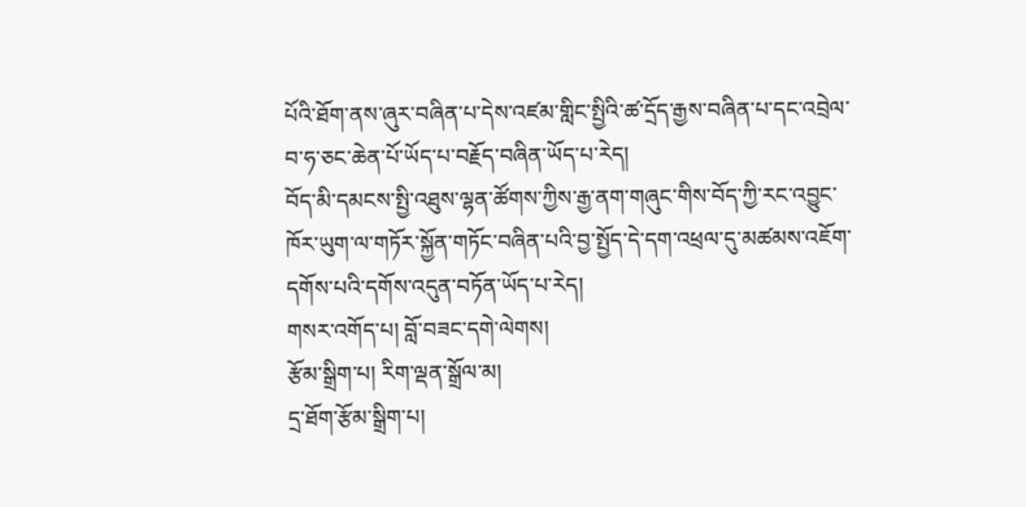པོའི་ཐོག་ནས་ཞུར་བཞིན་པ་དེས་འཛམ་གླིང་སྤྱིའི་ཚ་དྲོད་རྒྱས་བཞིན་པ་དང་འབྲེལ་བ་ཧ་ཅང་ཆེན་པོ་ཡོད་པ་བརྗོད་བཞིན་ཡོད་པ་རེད།
བོད་མི་དམངས་སྤྱི་འཐུས་ལྷན་ཚོགས་ཀྱིས་རྒྱ་ནག་གཞུང་གིས་བོད་ཀྱི་རང་འབྱུང་ཁོར་ཡུག་ལ་གཏོར་སྐྱོན་གཏོང་བཞིན་པའི་བྱ་སྤྱོད་དེ་དག་འཕྲལ་དུ་མཚམས་འཇོག་དགོས་པའི་དགོས་འདུན་བཏོན་ཡོད་པ་རེད།
གསར་འགོད་པ། བློ་བཟང་དགེ་ལེགས།
རྩོམ་སྒྲིག་པ། རིག་ལྡན་སྒྲོལ་མ།
དྲ་ཐོག་རྩོམ་སྒྲིག་པ།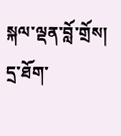སྐལ་ལྡན་བློ་གྲོས།
དྲ་ཐོག་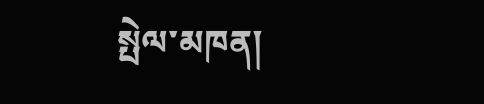སྤེལ་མཁན།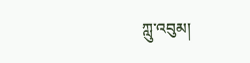ཀླུ་འབུམ།